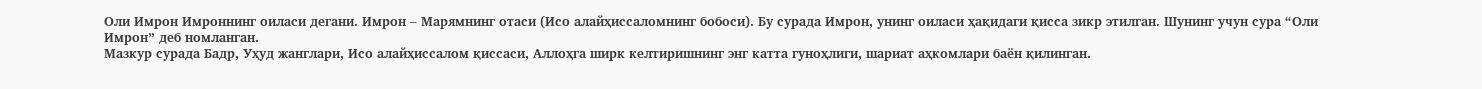Оли Имрон Имроннинг оиласи дегани. Имрон – Марямнинг отаси (Исо алайҳиссаломнинг бобоси). Бу сурада Имрон, унинг оиласи ҳақидаги қисса зикр этилган. Шунинг учун сура “Оли Имрон” деб номланган.
Мазкур сурада Бадр, Уҳуд жанглари, Исо алайҳиссалом қиссаси, Аллоҳга ширк келтиришнинг энг катта гуноҳлиги, шариат аҳкомлари баён қилинган.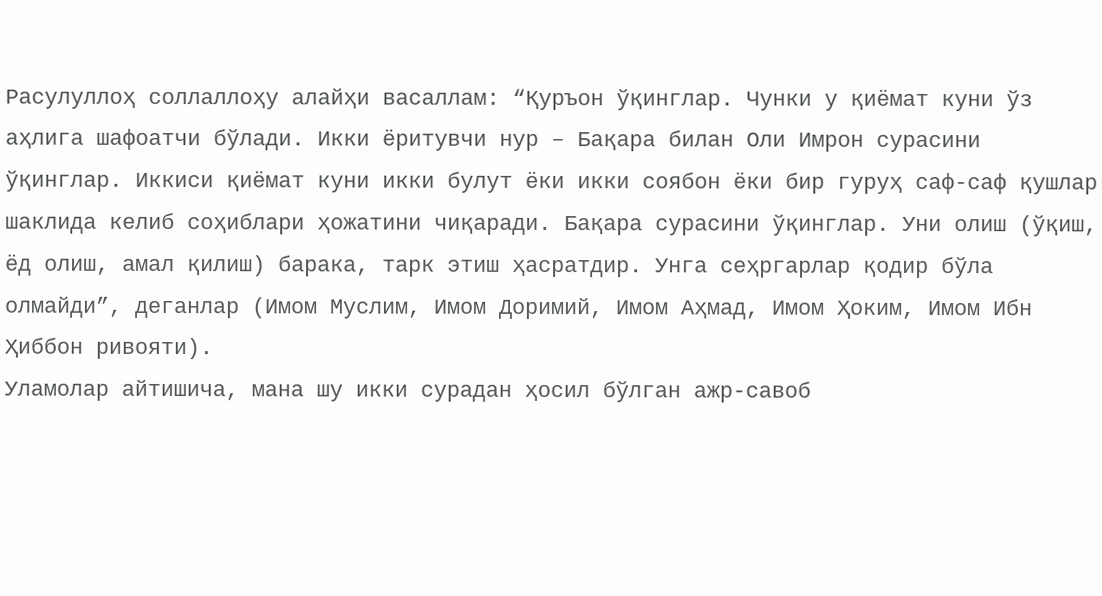Расулуллоҳ соллаллоҳу алайҳи васаллам: “Қуръон ўқинглар. Чунки у қиёмат куни ўз аҳлига шафоатчи бўлади. Икки ёритувчи нур – Бақара билан Оли Имрон сурасини ўқинглар. Иккиси қиёмат куни икки булут ёки икки соябон ёки бир гуруҳ саф-саф қушлар шаклида келиб соҳиблари ҳожатини чиқаради. Бақара сурасини ўқинглар. Уни олиш (ўқиш, ёд олиш, амал қилиш) барака, тарк этиш ҳасратдир. Унга сеҳргарлар қодир бўла олмайди”, деганлар (Имом Муслим, Имом Доримий, Имом Аҳмад, Имом Ҳоким, Имом Ибн Ҳиббон ривояти).
Уламолар айтишича, мана шу икки сурадан ҳосил бўлган ажр-савоб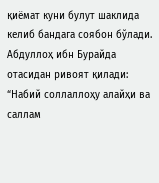қиёмат куни булут шаклида келиб бандага соябон бўлади.
Абдуллоҳ ибн Бурайда отасидан ривоят қилади: “Набий соллаллоҳу алайҳи ва саллам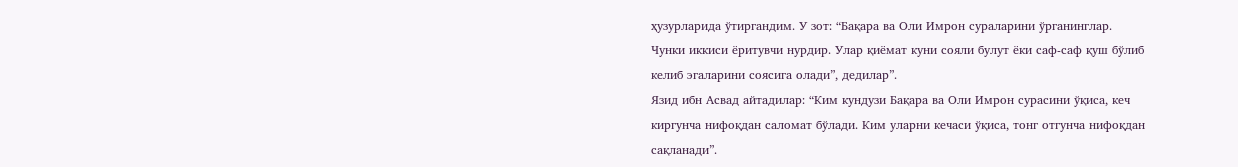ҳузурларида ўтиргандим. У зот: “Бақара ва Оли Имрон сураларини ўрганинглар. Чунки иккиси ёритувчи нурдир. Улар қиёмат куни сояли булут ёки саф-саф қуш бўлиб келиб эгаларини соясига олади”, дедилар”.
Язид ибн Асвад айтадилар: “Ким кундузи Бақара ва Оли Имрон сурасини ўқиса, кеч киргунча нифоқдан саломат бўлади. Ким уларни кечаси ўқиса, тонг отгунча нифоқдан сақланади”.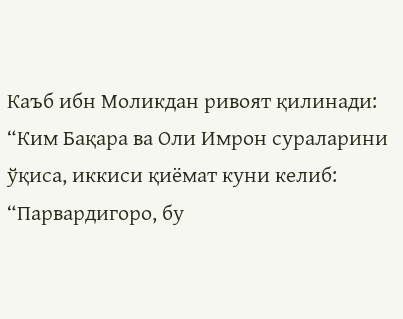Каъб ибн Моликдан ривоят қилинади: “Ким Бақара ва Оли Имрон сураларини ўқиса, иккиси қиёмат куни келиб: “Парвардигоро, бу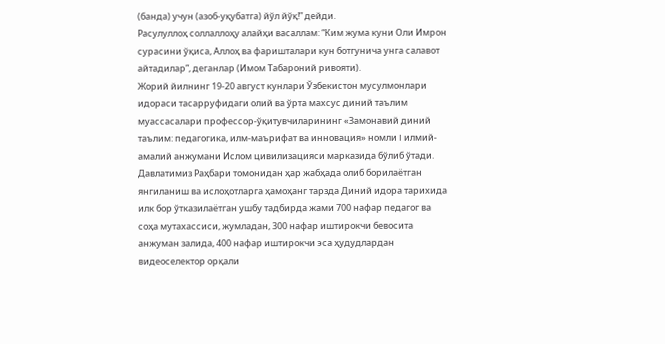(банда) учун (азоб-уқубатга) йўл йўқ!” дейди.
Расулуллоҳ соллаллоҳу алайҳи васаллам: “Ким жума куни Оли Имрон сурасини ўқиса, Аллоҳ ва фаришталари кун ботгунича унга салавот айтадилар”, деганлар (Имом Табароний ривояти).
Жорий йилнинг 19-20 август кунлари Ўзбекистон мусулмонлари идораси тасарруфидаги олий ва ўрта махсус диний таълим муассасалари профессор-ўқитувчиларининг «Замонавий диний таълим: педагогика, илм-маърифат ва инновация» номли I илмий-амалий анжумани Ислом цивилизацияси марказида бўлиб ўтади.
Давлатимиз Раҳбари томонидан ҳар жабҳада олиб борилаётган янгиланиш ва ислоҳотларга ҳамоҳанг тарзда Диний идора тарихида илк бор ўтказилаётган ушбу тадбирда жами 700 нафар педагог ва соҳа мутахассиси, жумладан, 300 нафар иштирокчи бевосита анжуман залида, 400 нафар иштирокчи эса ҳудудлардан видеоселектор орқали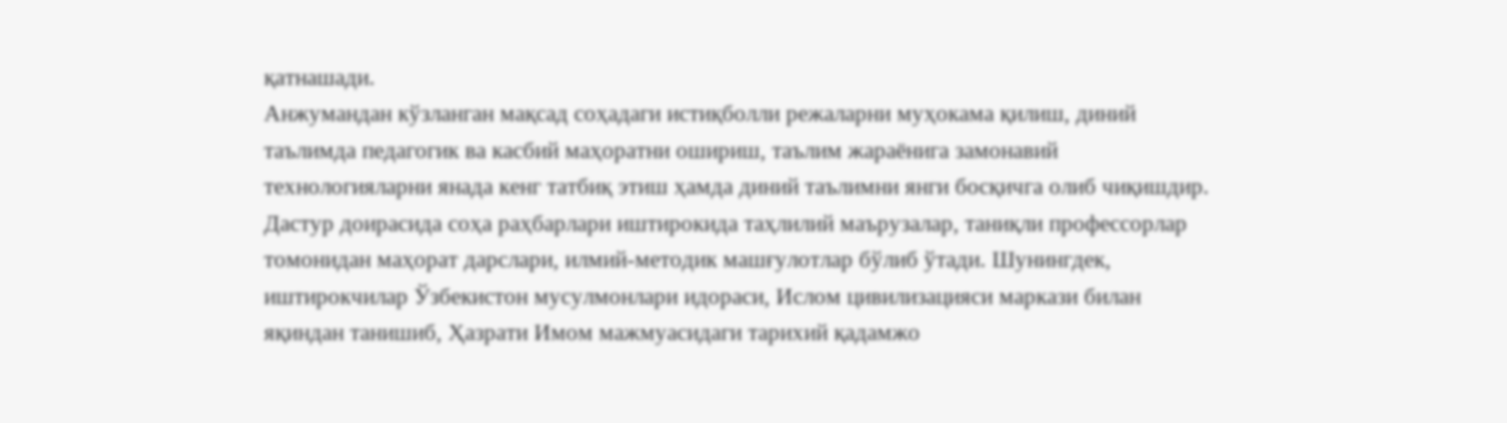қатнашади.
Анжумандан кўзланган мақсад соҳадаги истиқболли режаларни муҳокама қилиш, диний таълимда педагогик ва касбий маҳоратни ошириш, таълим жараёнига замонавий технологияларни янада кенг татбиқ этиш ҳамда диний таълимни янги босқичга олиб чиқишдир.
Дастур доирасида соҳа раҳбарлари иштирокида таҳлилий маърузалар, таниқли профессорлар томонидан маҳорат дарслари, илмий-методик машғулотлар бўлиб ўтади. Шунингдек, иштирокчилар Ўзбекистон мусулмонлари идораси, Ислом цивилизацияси маркази билан яқиндан танишиб, Ҳазрати Имом мажмуасидаги тарихий қадамжо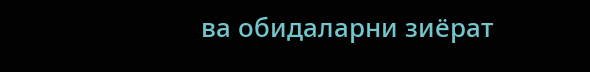ва обидаларни зиёрат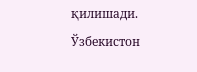қилишади.
Ўзбекистон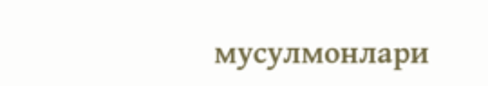мусулмонлари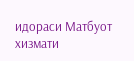идораси Матбуот хизмати